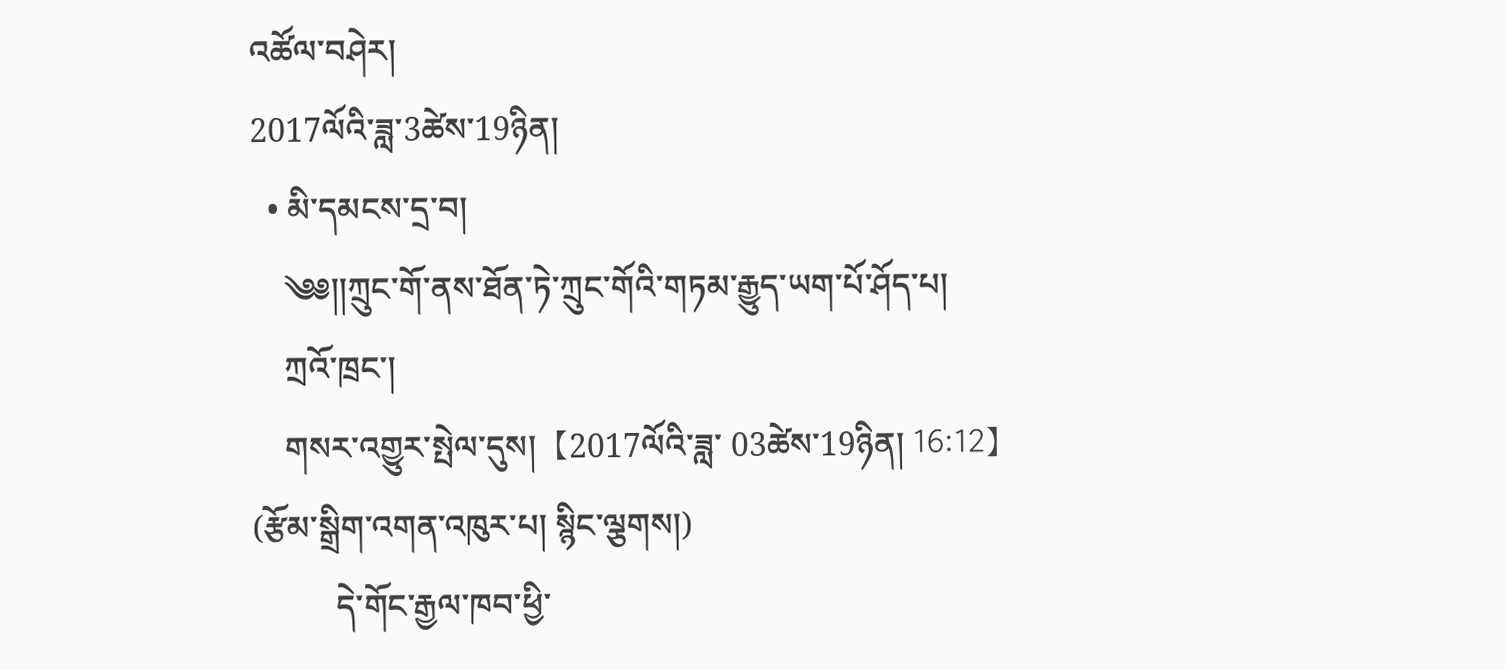འཚོལ་བཤེར།
2017ལོའི་ཟླ་3ཚེས་19ཉིན།
  • མི་དམངས་དྲ་བ།
    ༄༅།།ཀྲུང་གོ་ནས་ཐོན་ཏེ་ཀྲུང་གོའི་གཏམ་རྒྱུད་ཡག་པོ་ཤོད་པ།
    ཀྲའོ་ཁྲང་།
    གསར་འགྱུར་སྤེལ་དུས།  【2017ལོའི་ཟླ་ 03ཚེས་19ཉིན། 16:12】   (རྩོམ་སྒྲིག་འགན་འཁུར་པ། སྙིང་ལྕགས།)
          དེ་གོང་རྒྱལ་ཁབ་ཕྱི་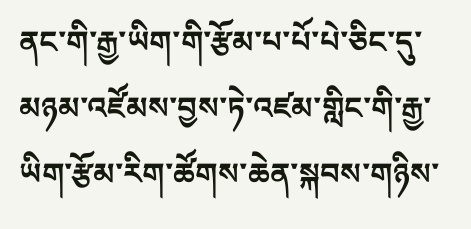ནང་གི་རྒྱ་ཡིག་གི་རྩོམ་པ་པོ་པེ་ཅིང་དུ་མཉམ་འཛོམས་བྱས་ཏེ་འཛམ་གླིང་གི་རྒྱ་ཡིག་རྩོམ་རིག་ཚོགས་ཆེན་སྐབས་གཉིས་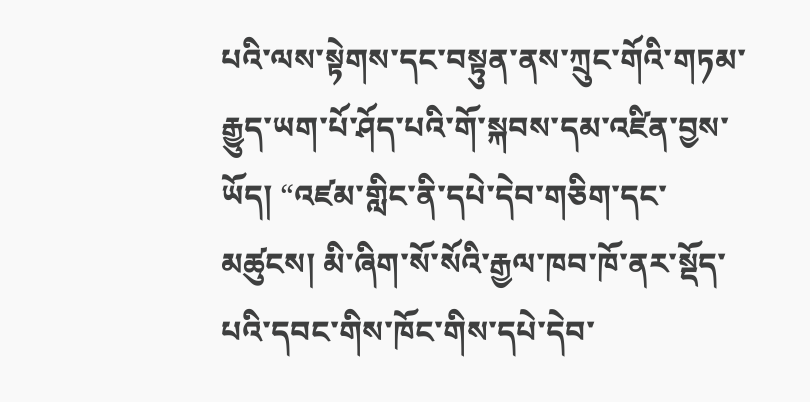པའི་ལས་སྟེགས་དང་བསྟུན་ནས་ཀྲུང་གོའི་གཏམ་རྒྱུད་ཡག་པོ་ཤོད་པའི་གོ་སྐབས་དམ་འཛིན་བྱས་ཡོད། “འཛམ་གླིང་ནི་དཔེ་དེབ་གཅིག་དང་མཚུངས། མི་ཞིག་སོ་སོའི་རྒྱལ་ཁབ་ཁོ་ནར་སྡོད་པའི་དབང་གིས་ཁོང་གིས་དཔེ་དེབ་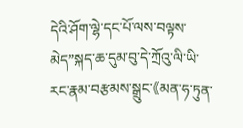དེའི་ཤོག་ལྷེ་དང་པོ་ལས་བལྟས་མེད”སྐད་ཆ་དུམ་བུ་དེ་ཀྲོའུ་ལི་ཡི་རང་རྣམ་བརྩམས་སྒྲུང་《མན་ཧ་ཏུན་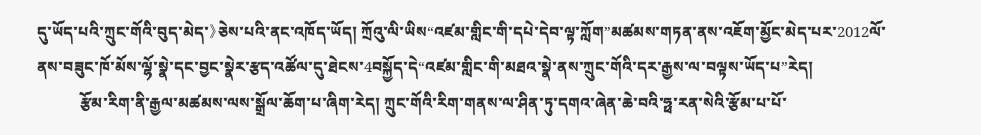དུ་ཡོད་པའི་ཀྲུང་གོའི་བུད་མེད་》ཅེས་པའི་ནང་འཁོད་ཡོད། ཀྲོའུ་ལི་ཡིས“འཛམ་གླིང་གི་དཔེ་དེབ་ལྟ་ཀློག”མཚམས་གཏན་ནས་འཇོག་མྱོང་མེད་པར་2012ལོ་ནས་བཟུང་ཁོ་མོས་ལྷོ་སྣེ་དང་བྱང་སྣེར་རྩད་འཚོལ་དུ་ཐེངས་4བསྐྱོད་དེ“འཛམ་གླིང་གི་མཐའ་སྣེ་ནས་ཀྲུང་གོའི་དར་རྒྱས་ལ་བལྟས་ཡོད་པ”རེད།
           རྩོམ་རིག་ནི་རྒྱལ་མཚམས་ལས་སྒྲོལ་ཆོག་པ་ཞིག་རེད། ཀྲུང་གོའི་རིག་གནས་ལ་ཤིན་ཏུ་དགའ་ཞེན་ཆེ་བའི་ཧྥ་རན་སེའི་རྩོམ་པ་པོ་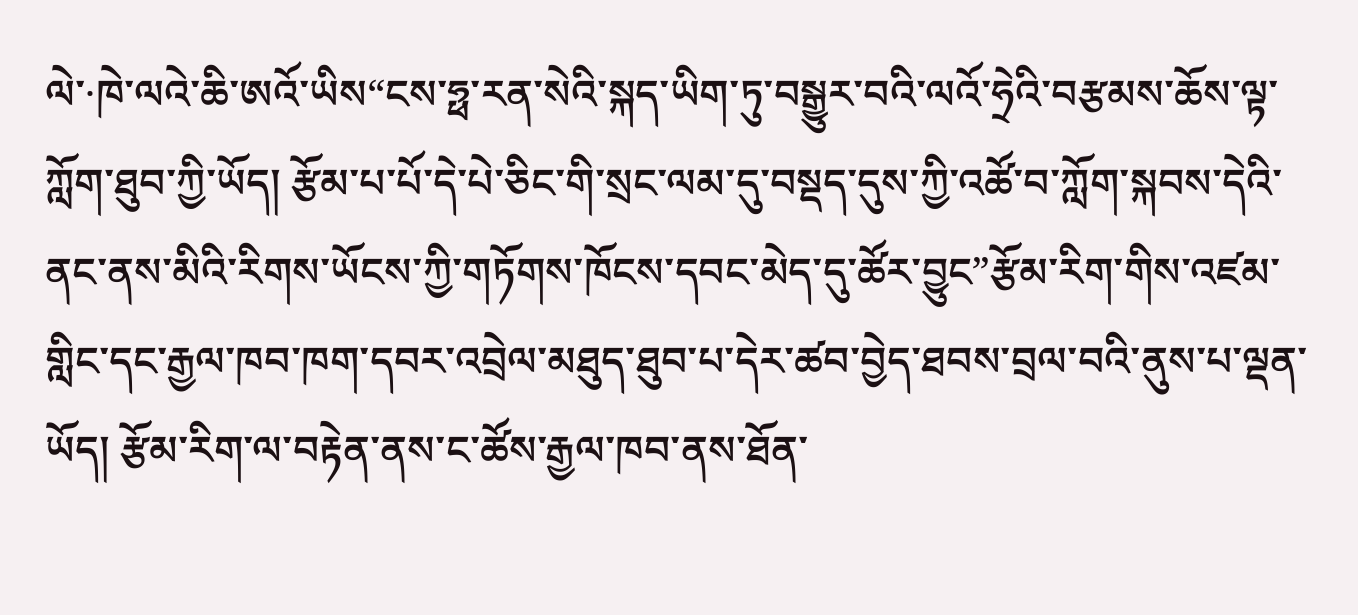ལེ་·ཁེ་ལའེ་ཆི་ཨའོ་ཡིས“ངས་ཧྥ་རན་སེའི་སྐད་ཡིག་ཏུ་བསྒྱུར་བའི་ལའོ་ཧྲེའི་བརྩམས་ཆོས་ལྟ་ཀློག་ཐུབ་ཀྱི་ཡོད། རྩོམ་པ་པོ་དེ་པེ་ཅིང་གི་སྲང་ལམ་དུ་བསྡད་དུས་ཀྱི་འཚོ་བ་ཀློག་སྐབས་དེའི་ནང་ནས་མིའི་རིགས་ཡོངས་ཀྱི་གཏོགས་ཁོངས་དབང་མེད་དུ་ཚོར་བྱུང”རྩོམ་རིག་གིས་འཛམ་གླིང་དང་རྒྱལ་ཁབ་ཁག་དབར་འབྲེལ་མཐུད་ཐུབ་པ་དེར་ཚབ་བྱེད་ཐབས་བྲལ་བའི་ནུས་པ་ལྡན་ཡོད། རྩོམ་རིག་ལ་བརྟེན་ནས་ང་ཚོས་རྒྱལ་ཁབ་ནས་ཐོན་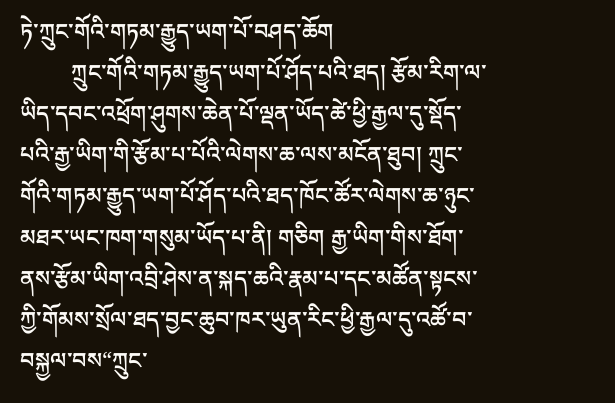ཏེ་ཀྲུང་གོའི་གཏམ་རྒྱུད་ཡག་པོ་བཤད་ཆོག
         ཀྲུང་གོའི་གཏམ་རྒྱུད་ཡག་པོ་ཤོད་པའི་ཐད། རྩོམ་རིག་ལ་ཡིད་དབང་འཕྲོག་ཤུགས་ཆེན་པོ་ལྡན་ཡོད་ཚེ་ཕྱི་རྒྱལ་དུ་སྡོད་པའི་རྒྱ་ཡིག་གི་རྩོམ་པ་པོའི་ལེགས་ཆ་ལས་མངོན་ཐུབ། ཀྲུང་གོའི་གཏམ་རྒྱུད་ཡག་པོ་ཤོད་པའི་ཐད་ཁོང་ཚོར་ལེགས་ཆ་ཉུང་མཐར་ཡང་ཁག་གསུམ་ཡོད་པ་ནི། གཅིག རྒྱ་ཡིག་གིས་ཐོག་ནས་རྩོམ་ཡིག་འབྲི་ཤེས་ན་སྐད་ཆའི་རྣམ་པ་དང་མཚོན་སྟངས་ཀྱི་གོམས་སྲོལ་ཐད་བྱང་ཆུབ་ཁར་ཡུན་རིང་ཕྱི་རྒྱལ་དུ་འཚོ་བ་བསྐྱལ་བས“ཀྲུང་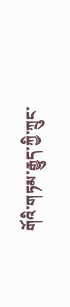གོའི་གཏམ་རྒྱུད་ཀྱི་ཀྲུང་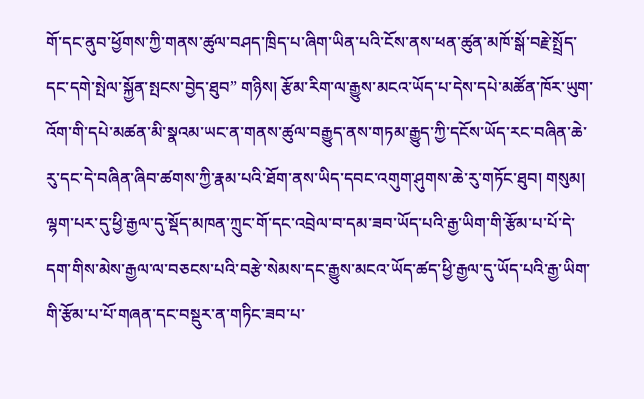གོ་དང་ནུབ་ཕྱོགས་ཀྱི་གནས་ཚུལ་བཤད་ཁྲིད་པ་ཞིག་ཡིན་པའི་ངོས་ནས་ཕན་ཚུན་མཁོ་སྒོ་བརྗེ་སྤྲོད་དང་དགེ་སྤེལ་སྐྱོན་སྤངས་བྱེད་ཐུབ” གཉིས། རྩོམ་རིག་ལ་རྒྱུས་མངའ་ཡོད་པ་དེས་དཔེ་མཚོན་ཁོར་ཡུག་འོག་གི་དཔེ་མཚན་མི་སྣའམ་ཡང་ན་གནས་ཚུལ་བརྒྱུད་ནས་གཏམ་རྒྱུད་ཀྱི་དངོས་ཡོད་རང་བཞིན་ཆེ་རུ་དང་དེ་བཞིན་ཞིབ་ཚགས་ཀྱི་རྣམ་པའི་ཐོག་ནས་ཡིད་དབང་འགུག་ཤུགས་ཆེ་རུ་གཏོང་ཐུབ། གསུམ། ལྷག་པར་དུ་ཕྱི་རྒྱལ་དུ་སྡོད་མཁན་ཀྲུང་གོ་དང་འབྲེལ་བ་དམ་ཟབ་ཡོད་པའི་རྒྱ་ཡིག་གི་རྩོམ་པ་པོ་དེ་དག་གིས་མེས་རྒྱལ་ལ་བཅངས་པའི་བརྩེ་སེམས་དང་རྒྱུས་མངའ་ཡོད་ཚད་ཕྱི་རྒྱལ་དུ་ཡོད་པའི་རྒྱ་ཡིག་གི་རྩོམ་པ་པོ་གཞན་དང་བསྡུར་ན་གཏིང་ཟབ་པ་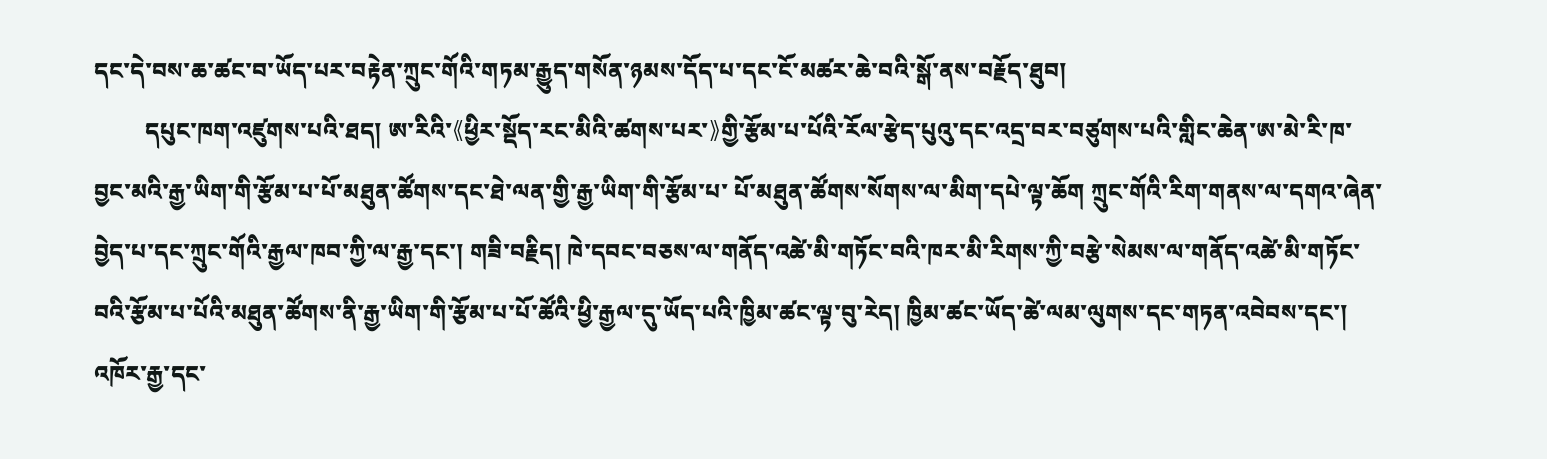དང་དེ་བས་ཆ་ཚང་བ་ཡོད་པར་བརྟེན་ཀྲུང་གོའི་གཏམ་རྒྱུད་གསོན་ཉམས་དོད་པ་དང་ངོ་མཚར་ཆེ་བའི་སྒོ་ནས་བརྗོད་ཐུབ།
         དཔུང་ཁག་འཛུགས་པའི་ཐད། ཨ་རིའི་《ཕྱིར་སྡོད་རང་མིའི་ཚགས་པར་》གྱི་རྩོམ་པ་པོའི་རོལ་རྩེད་པུའུ་དང་འདྲ་བར་བཙུགས་པའི་གླིང་ཆེན་ཨ་མེ་རི་ཁ་བྱང་མའི་རྒྱ་ཡིག་གི་རྩོམ་པ་པོ་མཐུན་ཚོགས་དང་ཐེ་ལན་གྱི་རྒྱ་ཡིག་གི་རྩོམ་པ་ པོ་མཐུན་ཚོགས་སོགས་ལ་མིག་དཔེ་ལྟ་ཆོག ཀྲུང་གོའི་རིག་གནས་ལ་དགའ་ཞེན་བྱེད་པ་དང་ཀྲུང་གོའི་རྒྱལ་ཁབ་ཀྱི་ལ་རྒྱ་དང་། གཟི་བརྗིད། ཁེ་དབང་བཅས་ལ་གནོད་འཚེ་མི་གཏོང་བའི་ཁར་མི་རིགས་ཀྱི་བརྩེ་སེམས་ལ་གནོད་འཚེ་མི་གཏོང་བའི་རྩོམ་པ་པོའི་མཐུན་ཚོགས་ནི་རྒྱ་ཡིག་གི་རྩོམ་པ་པོ་ཚོའི་ཕྱི་རྒྱལ་དུ་ཡོད་པའི་ཁྱིམ་ཚང་ལྟ་བུ་རེད། ཁྱིམ་ཚང་ཡོད་ཚེ་ལམ་ལུགས་དང་གཏན་འབེབས་དང་། འཁོར་རྒྱ་དང་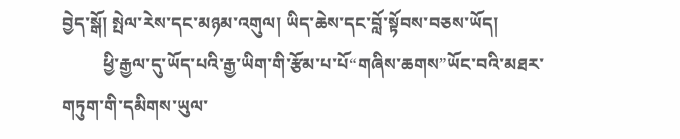བྱེད་སྒོ། སྤེལ་རེས་དང་མཉམ་འགུལ། ཡིད་ཆེས་དང་བློ་སྟོབས་བཅས་ཡོད།
         ཕྱི་རྒྱལ་དུ་ཡོད་པའི་རྒྱ་ཡིག་གི་རྩོམ་པ་པོ“གཞིས་ཆགས”ཡོང་བའི་མཐར་གཏུག་གི་དམིགས་ཡུལ་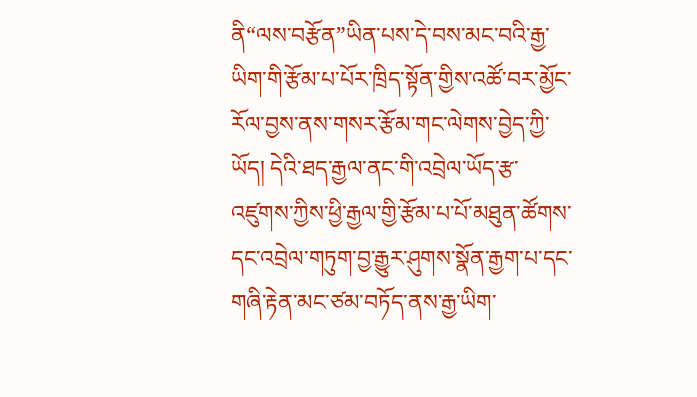ནི“ལས་བརྩོན”ཡིན་པས་དེ་བས་མང་བའི་རྒྱ་ཡིག་གི་རྩོམ་པ་པོར་ཁྲིད་སྟོན་གྱིས་འཚོ་བར་མྱོང་རོལ་བྱས་ནས་གསར་རྩོམ་གང་ལེགས་བྱེད་ཀྱི་ཡོད། དེའི་ཐད་རྒྱལ་ནང་གི་འབྲེལ་ཡོད་རྩ་འཛུགས་ཀྱིས་ཕྱི་རྒྱལ་གྱི་རྩོམ་པ་པོ་མཐུན་ཚོགས་དང་འབྲེལ་གཏུག་བྱ་རྒྱུར་ཤུགས་སྣོན་རྒྱག་པ་དང་གཞི་རྟེན་མང་ཙམ་བཏོད་ནས་རྒྱ་ཡིག་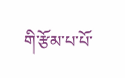གི་རྩོམ་པ་པོ་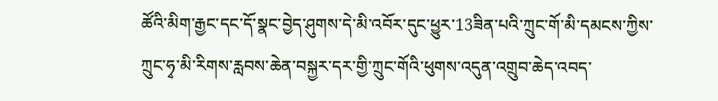ཚོའི་མིག་རྒྱང་དང་དོ་སྣང་བྱེད་ཤུགས་དེ་མི་འབོར་དུང་ཕྱུར་13ཟིན་པའི་ཀྲུང་གོ་མི་དམངས་ཀྱིས་ཀྲུང་ཧྭ་མི་རིགས་རླབས་ཆེན་བསྐྱར་དར་གྱི་ཀྲུང་གོའི་ཕུགས་འདུན་འགྲུབ་ཆེད་འབད་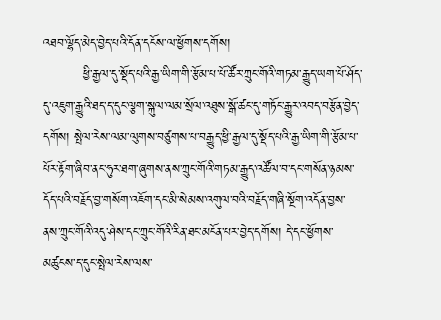འཐབ་ལྷོད་མེད་བྱེད་པའི་དོན་དངོས་ལ་ཕྱོགས་དགོས།
         ཕྱི་རྒྱལ་དུ་སྡོད་པའི་རྒྱ་ཡིག་གི་རྩོམ་པ་པོ་ཚོར་ཀྲུང་གོའི་གཏམ་རྒྱུད་ཡག་པོ་ཤོད་དུ་འཇུག་རྒྱུའི་ཐད་ད་དུང་ལྕག་སྐུལ་ལམ་སྲོལ་འཐུས་སྒོ་ཚང་དུ་གཏོང་རྒྱུར་འབད་བརྩོན་བྱེད་དགོས། སྤེལ་རེས་ལམ་ལུགས་བཙུགས་པ་བརྒྱུད་ཕྱི་རྒྱལ་དུ་སྡོད་པའི་རྒྱ་ཡིག་གི་རྩོམ་པ་པོར་རྟོག་ཞིབ་ནང་ཧུར་ཐག་ཞུགས་ནས་ཀྲུང་གོའི་གཏམ་རྒྱུད་འཚོལ་བ་དང་གསོན་ཉམས་དོད་པའི་བརྗོད་བྱ་གསོག་འཇོག་དང་མི་སེམས་འགུལ་བའི་བརྗོད་གཞི་སྔོག་འདོན་བྱས་ནས་ཀྲུང་གོའི་འདུ་ཤེས་དང་ཀྲུང་གོའི་རིན་ཐང་མངོན་པར་བྱེད་དགོས། དེ་དང་ཕྱོགས་མཚུངས་ད་དུང་སྤེལ་རེས་ལས་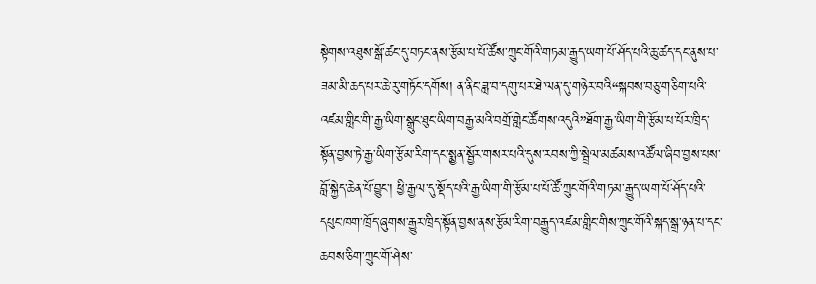སྟེགས་འཐུས་སྒོ་ཚང་དུ་བཏང་ནས་རྩོམ་པ་པོ་ཚོས་ཀྲུང་གོའི་གཏམ་རྒྱུད་ཡག་པོ་ཤོད་པའི་ཆུ་ཚད་དང་ནུས་པ་ཟམ་མི་ཆད་པར་ཆེ་རུ་གཏོང་དགོས། ན་ནིང་ཟླ་བ་དགུ་པར་ཐེ་ལན་དུ་གཉེར་བའི“སྐབས་བཅུ་གཅིག་པའི་འཛམ་གླིང་གི་རྒྱ་ཡིག་སྒྲུང་ཐུང་ཡིག་བརྒྱ་མའི་བགྲོ་གླེང་ཚོགས་འདུའི”ཐོག་རྒྱ་ཡིག་གི་རྩོམ་པ་པོར་ཁྲིད་སྟོན་བྱས་ཏེ་རྒྱ་ཡིག་རྩོམ་རིག་དང་སྨྱན་སྦྱོར་གསར་པའི་དུས་རབས་ཀྱི་སྦྲེལ་མཚམས་འཚོལ་ཞིབ་བྱས་པས་བློ་སྐྱེད་ཆེན་པོ་བྱུང་། ཕྱི་རྒྱལ་དུ་སྡོད་པའི་རྒྱ་ཡིག་གི་རྩོམ་པ་པོ་ཚོ་ཀྲུང་གོའི་གཏམ་རྒྱུད་ཡག་པོ་ཤོད་པའི་དཔུང་ཁག་ཁྲོད་ཞུགས་རྒྱུར་ཁྲིད་སྟོན་བྱས་ནས་རྩོམ་རིག་བརྒྱུད་འཛམ་གླིང་གིས་ཀྲུང་གོའི་སྐད་སྒྲ་ཉན་པ་དང་ཆབས་ཅིག་ཀྲུང་གོ་ཤེས་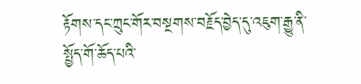རྟོགས་དང་ཀྲུང་གོར་བསྔགས་བརྗོད་བྱེད་དུ་འཇུག་རྒྱུ་ནི་སྤྱོད་གོ་ཆོད་པའི་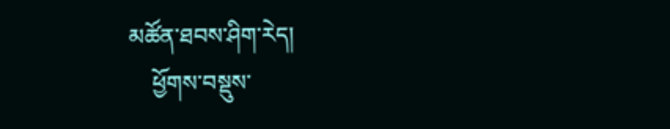མཚོན་ཐབས་ཤིག་རེད།
    ཕྱོགས་བསྡུས་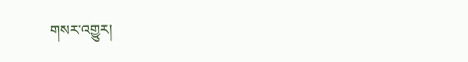གསར་འགྱུར།